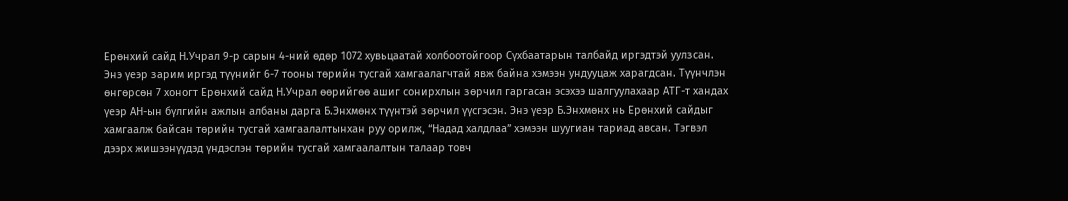Ерөнхий сайд Н.Учрал 9-р сарын 4-ний өдөр 1072 хувьцаатай холбоотойгоор Сүхбаатарын талбайд иргэдтэй уулзсан. Энэ үеэр зарим иргэд түүнийг 6-7 тооны төрийн тусгай хамгаалагчтай явж байна хэмээн ундууцаж харагдсан. Түүнчлэн өнгөрсөн 7 хоногт Ерөнхий сайд Н.Учрал өөрийгөө ашиг сонирхлын зөрчил гаргасан эсэхээ шалгуулахаар АТГ-т хандах үеэр АН-ын бүлгийн ажлын албаны дарга Б.Энхмөнх түүнтэй зөрчил үүсгэсэн. Энэ үеэр Б.Энхмөнх нь Ерөнхий сайдыг хамгаалж байсан төрийн тусгай хамгаалалтынхан руу орилж, “Надад халдлаа” хэмээн шуугиан тариад авсан. Тэгвэл дээрх жишээнүүдэд үндэслэн төрийн тусгай хамгаалалтын талаар товч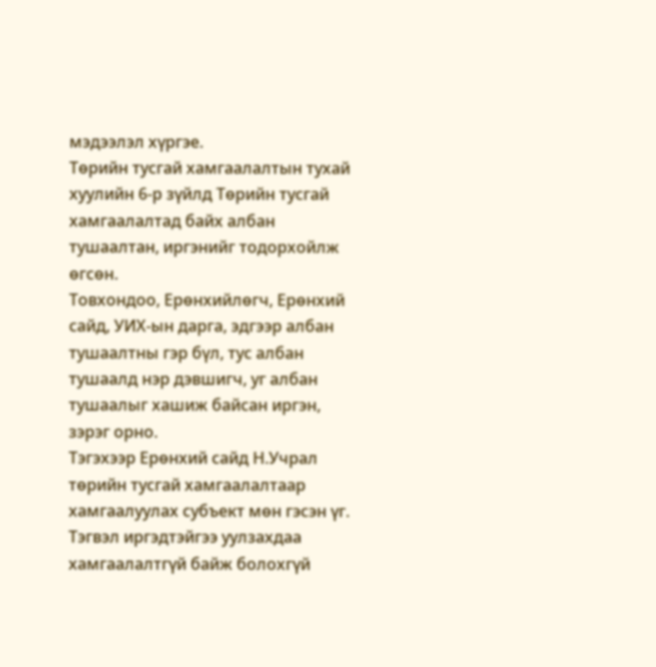мэдээлэл хүргэе.
Төрийн тусгай хамгаалалтын тухай хуулийн 6-р зүйлд Төрийн тусгай хамгаалалтад байх албан тушаалтан, иргэнийг тодорхойлж өгсөн.
Товхондоо, Ерөнхийлөгч, Ерөнхий сайд, УИХ-ын дарга, эдгээр албан тушаалтны гэр бүл, тус албан тушаалд нэр дэвшигч, уг албан тушаалыг хашиж байсан иргэн, зэрэг орно.
Тэгэхээр Ерөнхий сайд Н.Учрал төрийн тусгай хамгаалалтаар хамгаалуулах субъект мөн гэсэн үг.
Тэгвэл иргэдтэйгээ уулзахдаа хамгаалалтгүй байж болохгүй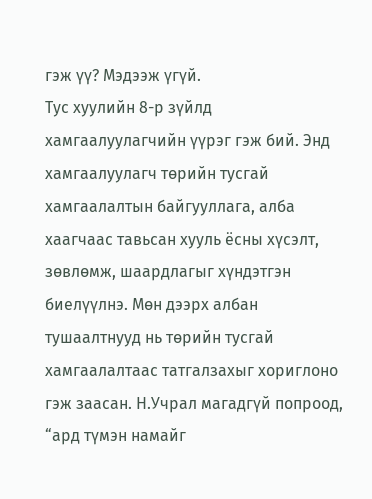гэж үү? Мэдээж үгүй.
Тус хуулийн 8-р зүйлд хамгаалуулагчийн үүрэг гэж бий. Энд хамгаалуулагч төрийн тусгай хамгаалалтын байгууллага, алба хаагчаас тавьсан хууль ёсны хүсэлт, зөвлөмж, шаардлагыг хүндэтгэн биелүүлнэ. Мөн дээрх албан тушаалтнууд нь төрийн тусгай хамгаалалтаас татгалзахыг хориглоно гэж заасан. Н.Учрал магадгүй попроод, “ард түмэн намайг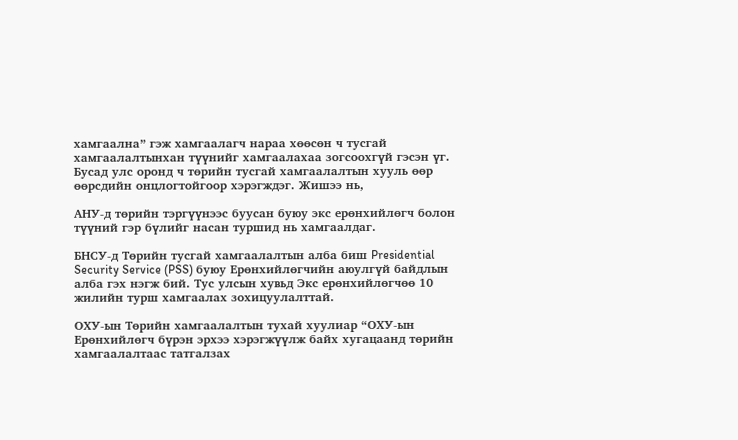хамгаална” гэж хамгаалагч нараа хөөсөн ч тусгай хамгаалалтынхан түүнийг хамгаалахаа зогсоохгүй гэсэн үг.
Бусад улс оронд ч төрийн тусгай хамгаалалтын хууль өөр өөрсдийн онцлогтойгоор хэрэгждэг. Жишээ нь,

АНУ-д төрийн тэргүүнээс буусан буюу экс ерөнхийлөгч болон түүний гэр бүлийг насан туршид нь хамгаалдаг.

БНСУ-д Төрийн тусгай хамгаалалтын алба биш Presidential Security Service (PSS) буюу Ерөнхийлөгчийн аюулгүй байдлын алба гэх нэгж бий. Тус улсын хувьд Экс ерөнхийлөгчөө 10 жилийн турш хамгаалах зохицуулалттай.

ОХУ-ын Төрийн хамгаалалтын тухай хуулиар “ОХУ-ын Ерөнхийлөгч бүрэн эрхээ хэрэгжүүлж байх хугацаанд төрийн хамгаалалтаас татгалзах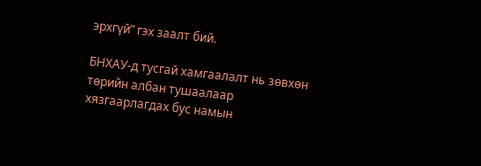эрхгүй” гэх заалт бий.

БНХАУ-д тусгай хамгаалалт нь зөвхөн төрийн албан тушаалаар хязгаарлагдах бус намын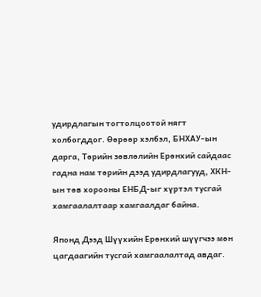удирдлагын тогтолцоотой нягт холбогддог. Өөрөөр хэлбэл, БНХАУ-ын дарга, Төрийн зөвлөлийн Ерөнхий сайдаас гадна нам төрийн дээд удирдлагууд, ХКН-ын төв хорооны ЕНБД-ыг хүртэл тусгай хамгаалалтаар хамгаалдаг байна.

Японд Дээд Шүүхийн Ерөнхий шүүгчээ мөн цагдаагийн тусгай хамгаалалтад авдаг.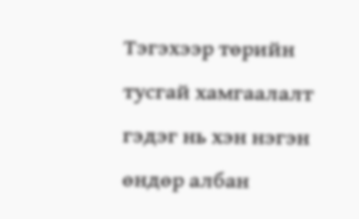Тэгэхээр төрийн тусгай хамгаалалт гэдэг нь хэн нэгэн өндөр албан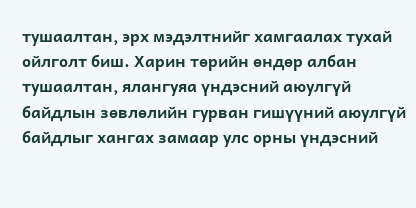тушаалтан, эрх мэдэлтнийг хамгаалах тухай ойлголт биш. Харин төрийн өндөр албан тушаалтан, ялангуяа үндэсний аюулгүй байдлын зөвлөлийн гурван гишүүний аюулгүй байдлыг хангах замаар улс орны үндэсний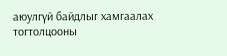аюулгүй байдлыг хамгаалах тогтолцооны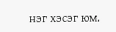нэг хэсэг юм.